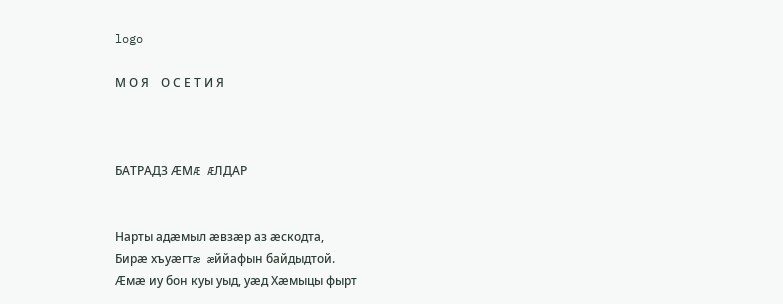logo

М О Я    О С Е Т И Я



БАТРАДЗ ÆМÆ ÆЛДАР


Нарты адæмыл æвзæр аз æскодта,
Бирæ хъуæгтæ æййафын байдыдтой.
Æмæ иу бон куы уыд, уæд Хæмыцы фырт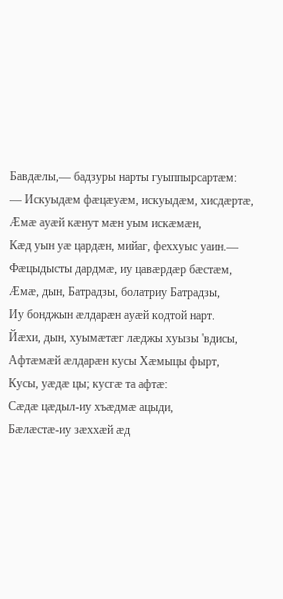Бавдæлы,— бадзуры нарты гуыппырсартæм:
— Искуыдæм фæцæуæм, искуыдæм, хисдæртæ,
Æмæ ауæй кæнут мæн уым искæмæн,
Кæд уын уæ цардæн, мийаг, феххуыс уаин.—
Фæцыдысты дардмæ, иу цавæрдæр бæстæм,
Æмæ, дын, Батрадзы, болатриу Батрадзы,
Иу бонджын æлдарæн ауæй кодтой нарт.
Йæхи, дын, хуымæтæг лæджы хуызы 'вдисы,
Афтæмæй æлдарæн кусы Хæмыцы фырт,
Кусы, уæдæ цы; кусгæ та афтæ:
Сæдæ цæдыл-иу хъæдмæ ацыди,
Бæлæстæ-иу зæххæй æд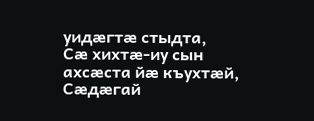уидæгтæ стыдта,
Сæ хихтæ-иу сын ахсæста йæ къухтæй,
Сæдæгай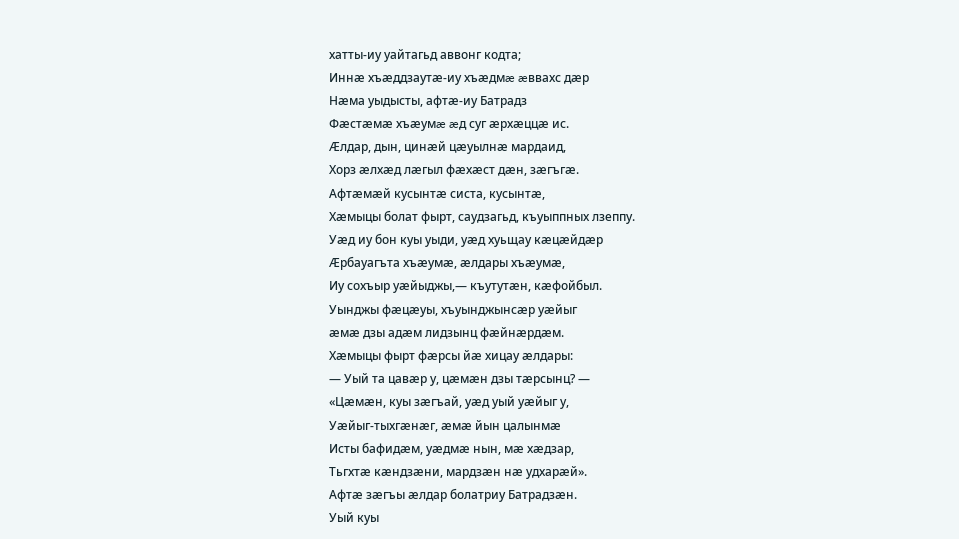хатты-иу уайтагьд аввонг кодта;
Иннæ хъæддзаутæ-иу хъæдмæ æввахс дæр
Нæма уыдысты, афтæ-иу Батрадз
Фæстæмæ хъæумæ æд суг æрхæццæ ис.
Æлдар, дын, цинæй цæуылнæ мардаид,
Хорз æлхæд лæгыл фæхæст дæн, зæгъгæ.
Афтæмæй кусынтæ систа, кусынтæ,
Хæмыцы болат фырт, саудзагьд, къуыппных лзеппу.
Уæд иу бон куы уыди, уæд хуьщау кæцæйдæр
Æрбауагъта хъæумæ, æлдары хъæумæ,
Иу сохъыр уæйыджы,— къутутæн, кæфойбыл.
Уынджы фæцæуы, хъуынджынсæр уæйыг
æмæ дзы адæм лидзынц фæйнæрдæм.
Хæмыцы фырт фæрсы йæ хицау æлдары:
— Уый та цавæр у, цæмæн дзы тæрсынц? —
«Цæмæн, куы зæгъай, уæд уый уæйыг у,
Уæйыг-тыхгæнæг, æмæ йын цалынмæ
Исты бафидæм, уæдмæ нын, мæ хæдзар,
Тьгхтæ кæндзæни, мардзæн нæ удхарæй».
Афтæ зæгъы æлдар болатриу Батрадзæн.
Уый куы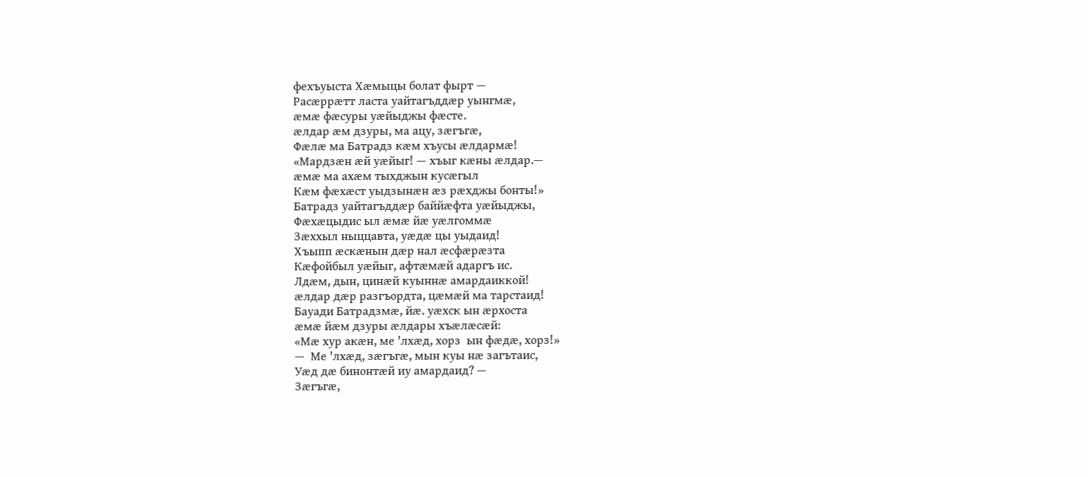фехъуыста Хæмыцы болат фырт —
Расæррæтт ласта уайтагъддæр уынгмæ,
æмæ фæсуры уæйыджы фæсте.
æлдар æм дзуры, ма ацу, зæгъгæ,
Фæлæ ма Батрадз кæм хъусы æлдармæ!
«Мардзæн æй уæйыг! — хъыг кæны æлдар.—
æмæ ма ахæм тыхджын кусæгыл
Кæм фæхæст уыдзынæн æз рæхджы бонты!»
Батрадз уайтагъддæр баййæфта уæйыджы,
Фæхæцыдис ыл æмæ йæ уæлгоммæ
Зæххыл ныццавта, уæдæ цы уыдаид!
Хъыпп æскæнын дæр нал æсфæрæзта
Кæфойбыл уæйыг, афтæмæй адаргъ ис.
Лдæм, дын, цинæй куыннæ амардаиккой!
æлдар дæр разгъордта, цæмæй ма тарстаид!
Бауади Батрадзмæ, йæ. уæхск ын æрхоста
æмæ йæм дзуры æлдары хъæлæсæй:
«Мæ хур акæн, ме 'лхæд, хорз  ын фæдæ, хорз!»
—  Ме 'лхæд, зæгъгæ, мын куы нæ загътаис,
Уæд дæ бинонтæй иу амардаид? —
Зæгъгæ,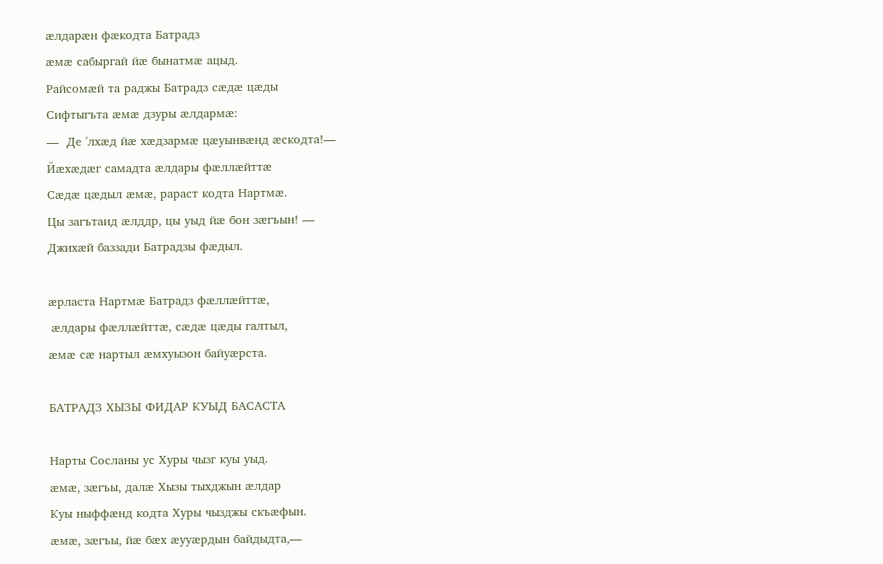æлдарæн фæкодта Батрадз
æмæ сабыргай йæ бынатмæ ацыд.
Райсомæй та раджы Батрадз сæдæ цæды
Сифтыгъта æмæ дзуры æлдармæ:
—  Де 'лхæд йæ хæдзармæ цæуынвæнд æскодта!—
Йæхæдæг самадта æлдары фæллæйттæ
Сæдæ цæдыл æмæ, рараст кодта Нартмæ.
Цы загътаид æлддр, цы уыд йæ бон зæгъын! —
Джихæй баззади Батрадзы фæдыл.

æрласта Нартмæ Батрадз фæллæйттæ,
 æлдары фæллæйттæ, сæдæ цæды галтыл,
æмæ сæ нартыл æмхуызон байуæрста.

БАТРАДЗ ХЫЗЫ ФИДАР КУЫД БАСАСТА

Нарты Сосланы ус Хуры чызг куы уыд.
æмæ, зæгъы, далæ Хызы тыхджын æлдар
Куы ныффæнд кодта Хуры чызджы скъæфын.
æмæ, зæгъы, йæ бæх æууæрдын байдыдта,—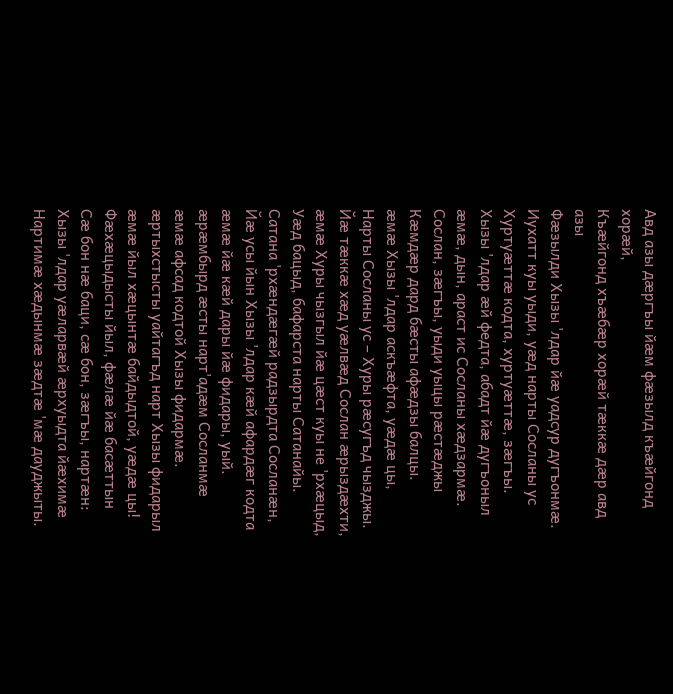Авд азы дæргъы йæм фæзылд къæйгонд хорæй,
Къæйгонд хъæбæр хорæй тæккæ дæр авд азы
Фæзылди Хызы 'лдар йæ уадсур дугъонмæ.
Иухатт куы уыди, уæд нарты Сосланы ус
Хуртуæттæ кодта, хуртуæттæ, зæгъы.
Хызы 'лдар æй федта, абадт йæ дугъоныл
æмæ, дын, араст ис Сосланы хæдзармæ.
Сослан, зæгъы, уыди уыцы рæстæджы
Кæмдæр дард бæсты афæдзы балцы.
æмæ Хызы 'лдар аскъæфта, уæдæ цы,
Нарты Сосланы ус – Хуры рæсугъд чызджы.
Йæ тæккæ хæд уæлвæд Сослан æрыздæхти,
æмæ Хуры чызгыл йæ цæст куы не 'рхæцыд,
Уæд бацыд, бафарста нарты Сатанайы.
Сатана 'рхæндæгæй радзырдта Сосланæн,
Йæ усы йын Хызы 'лдар кæй афардæг кодта
æмæ йæ кæй дары йæ фидары, уый.
æрæмбырд æсты нарт'адæм Сосланмæ
æмæ афсад кодтой Хызы фидармæ.
æртыхстысты уайтагъд нарт Хызы фидарыл
æмæ йыл хæцынтæ байдыдтой, уæдæ цы!
Фæхæцыдысты йыл, фæлæ йæ басæттын
Сæ бон нæ баци, сæ бон, зæгъы, нартæн:
Хызы 'лдар уæларвæй æрхуыдта йæхимæ
Нартимæ хæдынмæ зæдтæ 'мæ дауджыты.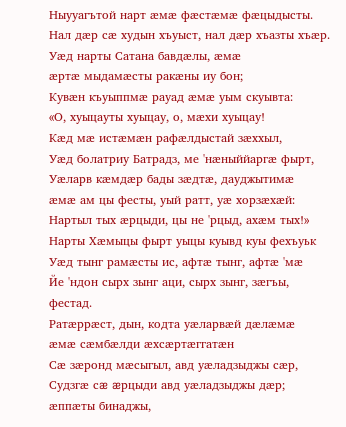Ныууагътой нарт æмæ фæстæмæ фæцыдысты.
Нал дæр сæ худын хъуыст, нал дæр хъазты хъæр.
Уæд нарты Сатана бавдæлы, æмæ
æртæ мыдамæсты ракæны иу бон;
Кувæн къуыппмæ рауад æмæ уым скуывта:
«О, хуыцауты хуыцау, о, мæхи хуыцау!
Кæд мæ истæмæн рафæлдыстай зæххыл,
Уæд болатриу Батрадз, ме 'нæныййаргæ фырт,
Уæларв кæмдæр бады зæдтæ, дауджытимæ
æмæ ам цы фесты, уый ратт, уæ хорзæхæй:
Нартыл тых æрцыди, цы не 'рцыд, ахæм тых!»
Нарты Хæмыцы фырт уыцы куывд куы фехъуьк
Уæд тынг рамæсты ис, афтæ тынг, афтæ 'мæ
Йе 'ндон сырх зынг аци, сырх зынг, зæгъы, фестад.
Ратæррæст, дын, кодта уæларвæй дæлæмæ
æмæ сæмбæлди æхсæртæггатæн
Сæ зæронд мæсыгыл, авд уæладзыджы сæр,
Судзгæ сæ æрцыди авд уæладзыджы дæр;
æппæты бинаджы,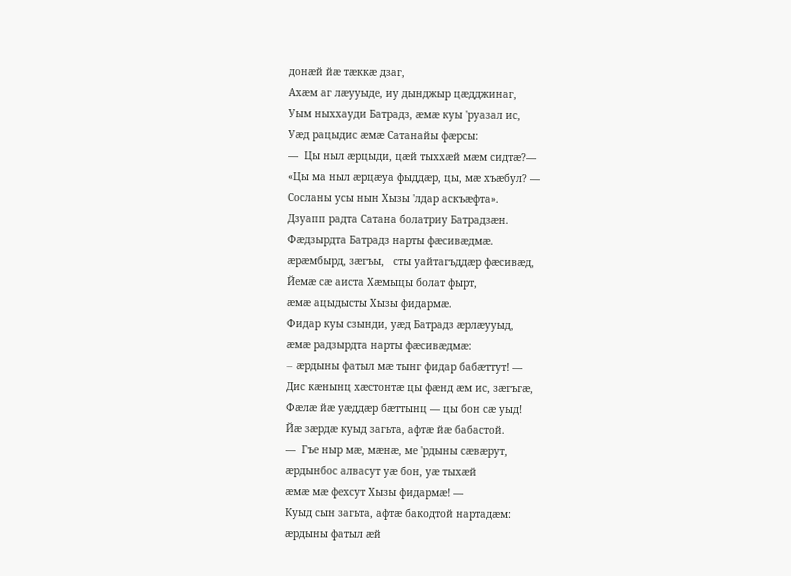донæй йæ тæккæ дзаг,
Ахæм аг лæууыде, иу дынджыр цæдджинаг,
Уым ныххауди Батрадз, æмæ куы 'руазал ис,
Уæд рацыдис æмæ Сатанайы фæрсы:
—  Цы ныл æрцыди, цæй тыххæй мæм сидтæ?—
«Цы ма ныл æрцæуа фыддæр, цы, мæ хъæбул? —
Сосланы усы нын Хызы 'лдар аскъæфта».
Дзуапп радта Сатана болатриу Батрадзæн.
Фæдзырдта Батрадз нарты фæсивæдмæ.
æрæмбырд, зæгъы,   сты уайтагъддæр фæсивæд,
Йемæ сæ аиста Хæмыцы болат фырт,
æмæ ацыдысты Хызы фидармæ.
Фидар куы сзынди, уæд Батрадз æрлæууыд,
æмæ радзырдта нарты фæсивæдмæ:
—  æрдыны фатыл мæ тынг фидар бабæттут! —
Дис кæнынц хæстонтæ цы фæнд æм ис, зæгъгæ,
Фæлæ йæ уæддæр бæттынц — цы бон сæ уыд!
Йæ зæрдæ куыд загьта, афтæ йæ бабастой.
—  Гъе ныр мæ, мæнæ, ме 'рдыны сæвæрут,
æрдынбос алвасут уæ бон, уæ тыхæй
æмæ мæ фехсут Хызы фидармæ! —
Куыд сын загьта, афтæ бакодтой нартадæм:
æрдыны фатыл æй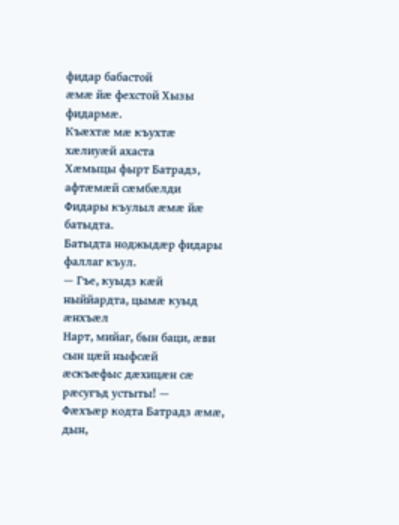фидар бабастой
æмæ йæ фехстой Хызы фидармæ.
Къæхтæ мæ къухтæ хæлиуæй ахаста
Хæмыцы фырт Батрадз, афтæмæй сæмбæлди
Фидары къулыл æмæ йæ батыдта.
Батыдта ноджыдæр фидары фаллаг къул.
— Гъе, куыдз кæй ныййардта, цымæ куыд æнхъæл
Нарт, мийаг, бын баци, æви сын цæй ныфсæй
æскъæфыс дæхицæн сæ рæсугъд устыты! —
Фæхъæр кодта Батрадз æмæ, дын,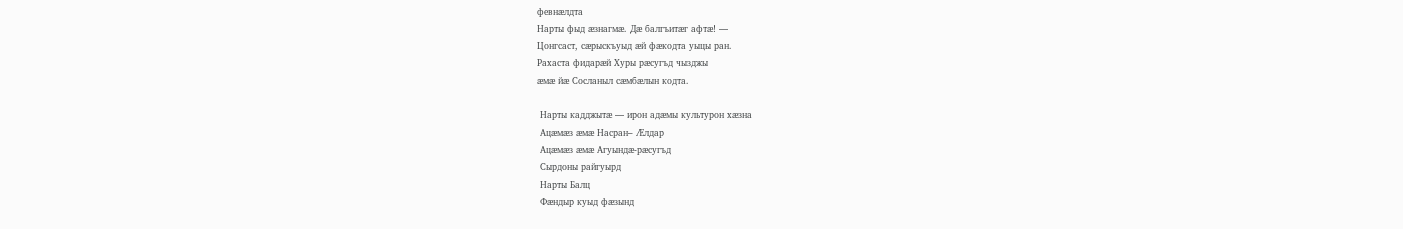февнæлдта
Нарты фыд æзнагмæ. Дæ балгъитæг афтæ! —
Цонгсаст, сæрыскъуыд æй фæкодта уыцы ран.
Рахаста фидарæй Хуры рæсугъд чызджы
æмæ йæ Сосланыл сæмбæлын кодта.

 Нарты кадджытæ — ирон адæмы культурон хæзна
 Ацæмæз æмæ Насран– Æлдар
 Ацæмæз æмæ Агуындæ-рæсугъд
 Сырдоны райгуырд
 Нарты Балц
 Фæндыр куыд фæзынд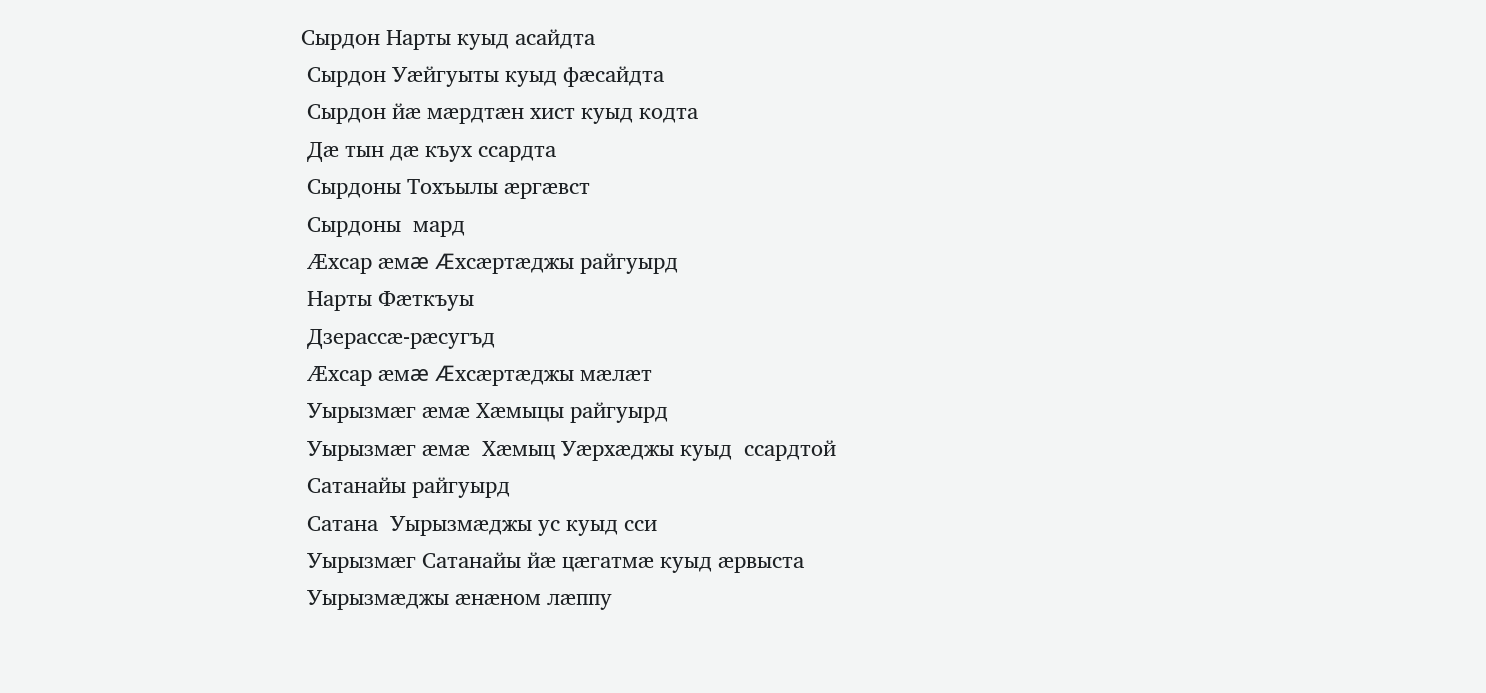Сырдон Нарты куыд асайдта
 Сырдон Уæйгуыты куыд фæсайдта
 Сырдон йæ мæрдтæн хист куыд кодта
 Дæ тын дæ къух ссардта
 Сырдоны Тохъылы æргæвст
 Сырдоны  мард
 Æхсар æмæ Æхсæртæджы райгуырд
 Нарты Фæткъуы
 Дзерассæ-рæсугъд
 Æхсар æмæ Æхсæртæджы мæлæт
 Уырызмæг æмæ Хæмыцы райгуырд
 Уырызмæг æмæ  Хæмыц Уæрхæджы куыд  ссардтой
 Сатанайы райгуырд
 Сатана  Уырызмæджы ус куыд сси
 Уырызмæг Сатанайы йæ цæгатмæ куыд æрвыста
 Уырызмæджы æнæном лæппу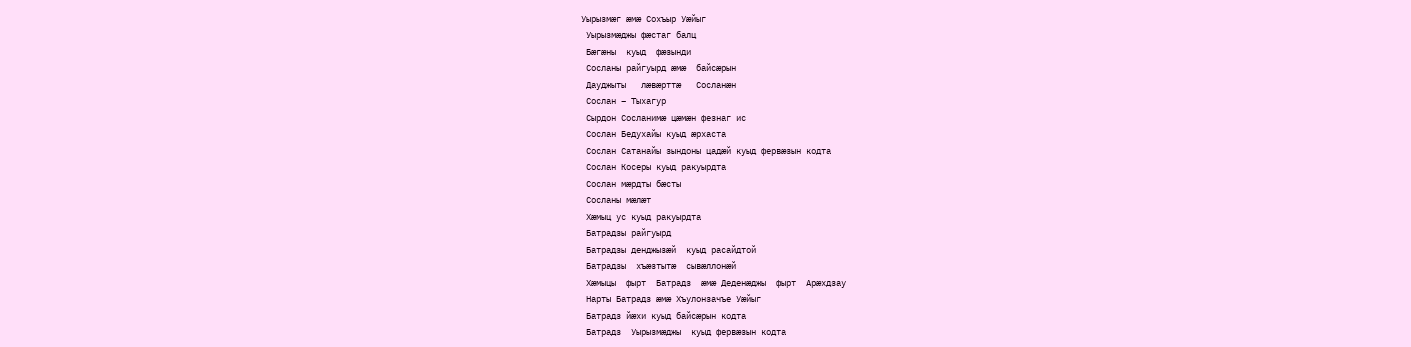Уырызмæг æмæ Сохъыр Уæйыг
 Уырызмæджы фæстаг балц
 Бæгæны  куыд  фæзынди
 Сосланы райгуырд æмæ  байсæрын
 Дауджыты   лæвæрттæ   Сосланæн
 Сослан – Тыхагур
 Сырдон Сосланимæ цæмæн фезнаг ис
 Сослан Бедухайы куыд æрхаста
 Сослан Сатанайы зындоны цадæй куыд фервæзын кодта
 Сослан Косеры куыд ракуырдта
 Сослан мæрдты бæсты
 Сосланы мæлæт
 Хæмыц ус куыд ракуырдта
 Батрадзы райгуырд
 Батрадзы денджызæй  куыд расайдтой
 Батрадзы  хъæзтытæ  сывæллонæй
 Хæмыцы  фырт  Батрадз  æмæ Деденæджы  фырт  Арæхдзау
 Нарты Батрадз æмæ Хъулонзачъе Уæйыг
 Батрадз йæхи куыд байсæрын кодта
 Батрадз  Уырызмæджы  куыд фервæзын кодта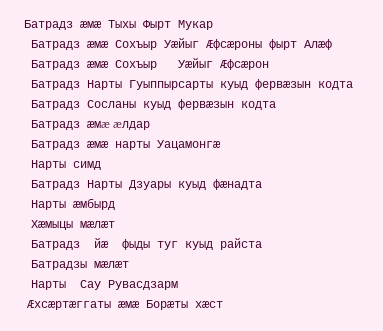Батрадз æмæ Тыхы Фырт Мукар
 Батрадз æмæ Сохъыр Уæйыг Æфсæроны фырт Алæф
 Батрадз æмæ Сохъыр   Уæйыг Æфсæрон
 Батрадз Нарты Гуыппырсарты куыд фервæзын кодта
 Батрадз Сосланы куыд фервæзын кодта
 Батрадз æмæ æлдар
 Батрадз æмæ нарты Уацамонгæ
 Нарты симд
 Батрадз Нарты Дзуары куыд фæнадта
 Нарты æмбырд
 Хæмыцы мæлæт
 Батрадз  йæ  фыды туг куыд райста
 Батрадзы мæлæт
 Нарты  Сау Рувасдзарм
 Æхсæртæггаты æмæ Борæты хæст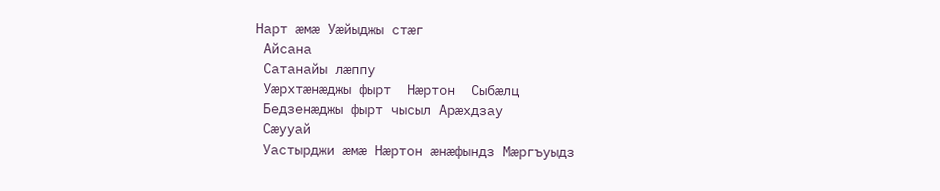Нарт æмæ Уæйыджы стæг
 Айсана
 Сатанайы лæппу
 Уæрхтæнæджы фырт  Нæртон  Сыбæлц
 Бедзенæджы фырт чысыл Арæхдзау
 Сæууай
 Уастырджи æмæ Нæртон æнæфындз Мæргъуыдз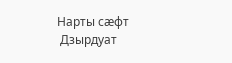Нарты сæфт
 Дзырдуат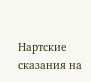Нартские сказания на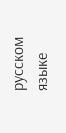русском языке